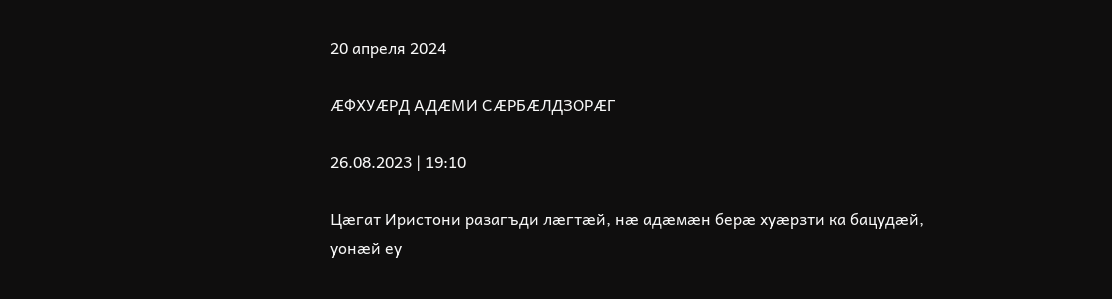20 апреля 2024

ÆФХУÆРД АДÆМИ СÆРБÆЛДЗОРÆГ

26.08.2023 | 19:10

Цæгат Иристони разагъди лæгтæй, нæ адæмæн берæ хуæрзти ка бацудæй, уонæй еу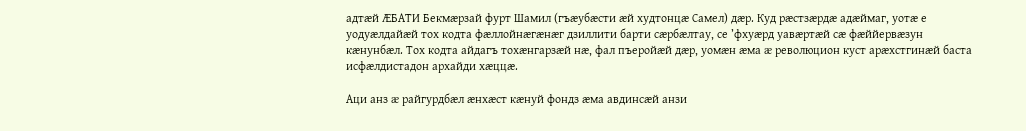адтæй ÆБАТИ Бекмæрзай фурт Шамил (гъæубæсти æй худтонцæ Самел) дæр. Куд рæстзæрдæ адæймаг, уотæ е уодуæлдайæй тох кодта фæллойнæгæнæг дзиллити барти сæрбæлтау, се ’фхуæрд уавæртæй сæ фæййервæзун кæнунбæл. Тох кодта айдагъ тохæнгарзæй нæ, фал пъеройæй дæр, уомæн æма æ революцион куст арæхстгинæй баста исфæлдистадон архайди хæццæ.

Аци анз æ райгурдбæл æнхæст кæнуй фондз æма авдинсæй анзи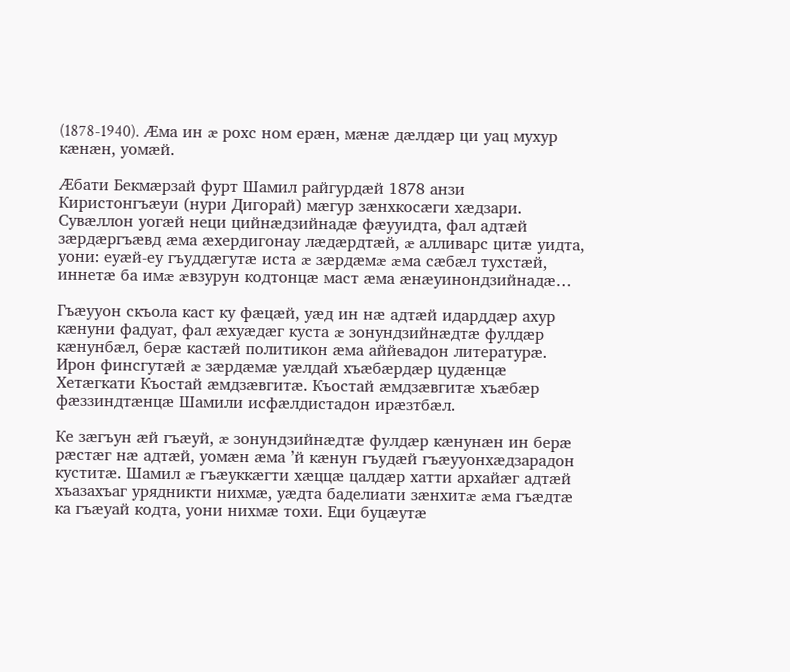(1878-1940). Æма ин æ рохс ном ерæн, мæнæ дæлдæр ци уац мухур кæнæн, уомæй.

Æбати Бекмæрзай фурт Шамил райгурдæй 1878 анзи Киристонгъæуи (нури Дигорай) мæгур зæнхкосæги хæдзари. Сувæллон уогæй неци цийнæдзийнадæ фæууидта, фал адтæй зæрдæргъæвд æма æхердигонау лæдæрдтæй, æ алливарс цитæ уидта, уони: еуæй-еу гъуддæгутæ иста æ зæрдæмæ æма сæбæл тухстæй, иннетæ ба имæ æвзурун кодтонцæ маст æма æнæуинондзийнадæ…

Гъæууон скъола каст ку фæцæй, уæд ин нæ адтæй идарддæр ахур кæнуни фадуат, фал æхуæдæг куста æ зонундзийнæдтæ фулдæр кæнунбæл, берæ кастæй политикон æма аййевадон литературæ. Ирон финсгутæй æ зæрдæмæ уæлдай хъæбæрдæр цудæнцæ Хетæгкати Къостай æмдзæвгитæ. Къостай æмдзæвгитæ хъæбæр фæззиндтæнцæ Шамили исфæлдистадон ирæзтбæл.

Ке зæгъун æй гъæуй, æ зонундзийнæдтæ фулдæр кæнунæн ин берæ рæстæг нæ адтæй, уомæн æма ’й кæнун гъудæй гъæууонхæдзарадон куститæ. Шамил æ гъæуккæгти хæццæ цалдæр хатти архайæг адтæй хъазахъаг урядникти нихмæ, уæдта баделиати зæнхитæ æма гъæдтæ ка гъæуай кодта, уони нихмæ тохи. Еци буцæутæ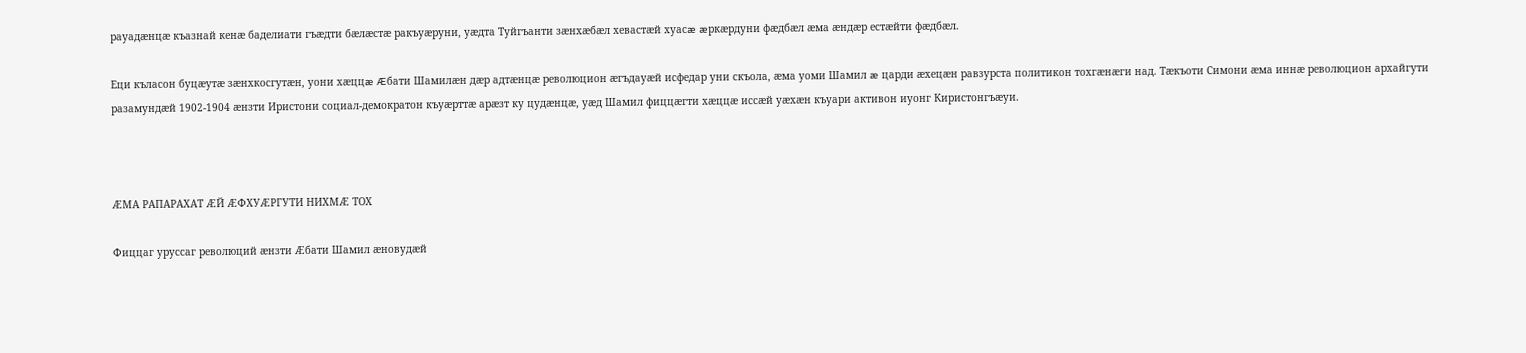рауадæнцæ къазнай кенæ баделиати гъæдти бæлæстæ ракъуæруни, уæдта Туйгъанти зæнхæбæл хевастæй хуасæ æркæрдуни фæдбæл æма æндæр естæйти фæдбæл.

Еци къласон буцæутæ зæнхкосгутæн, уони хæццæ Æбати Шамилæн дæр адтæнцæ революцион æгъдауæй исфедар уни скъола, æма уоми Шамил æ царди æхецæн равзурста политикон тохгæнæги над. Тæкъоти Симони æма иннæ революцион архайгути разамундæй 1902-1904 æнзти Иристони социал-демократон къуæрттæ арæзт ку цудæнцæ, уæд Шамил фиццæгти хæццæ иссæй уæхæн къуари активон иуонг Киристонгъæуи.



ÆМА РАПАРАХАТ ÆЙ ÆФХУÆРГУТИ НИХМÆ ТОХ

Фиццаг уруссаг революций æнзти Æбати Шамил æновудæй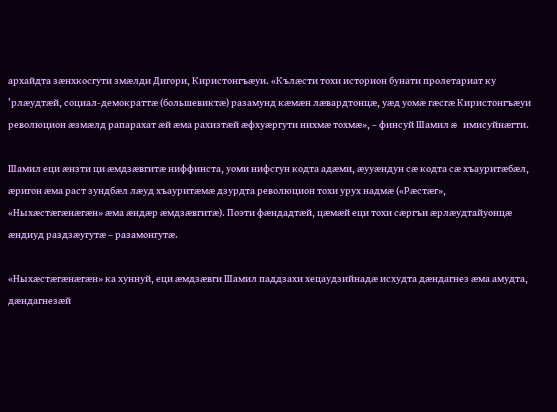архайдта зæнхкосгути змæлди Дигори, Киристонгъæуи. «Кълæсти тохи историон бунати пролетариат ку ’рлæудтæй, социал-демократтæ (большевиктæ) разамунд кæмæн лæвардтонцæ, уæд уомæ гæсгæ Киристонгъæуи революцион æзмæлд рапарахат æй æма рахизтæй æфхуæргути нихмæ тохмæ», – финсуй Шамил æ имисуйнæгти.

Шамил еци æнзти ци æмдзæвгитæ ниффинста, уоми нифсгун кодта адæми, æууæндун сæ кодта сæ хъауритæбæл, æригон æма раст зундбæл лæуд хъауритæмæ дзурдта революцион тохи урух надмæ («Рæстæг», «Ныхæстæгæнæгæн» æма æндæр æмдзæвгитæ). Поэти фæндадтæй, цæмæй еци тохи сæргъи æрлæудтайуонцæ æндиуд раздзæугутæ – разамонгутæ.

«Ныхæстæгæнæгæн» ка хуннуй, еци æмдзæвги Шамил паддзахи хецаудзийнадæ исхудта дæндагнез æма амудта, дæндагнезæй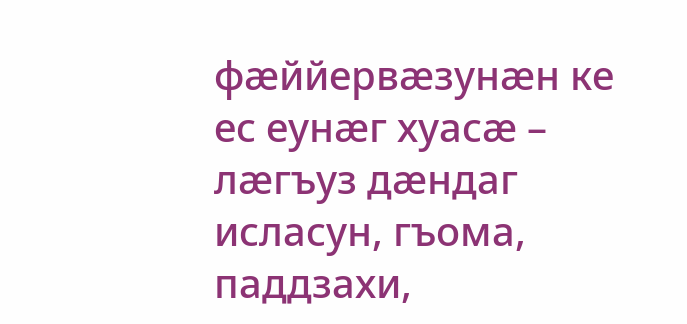фæййервæзунæн ке ес еунæг хуасæ – лæгъуз дæндаг исласун, гъома, паддзахи,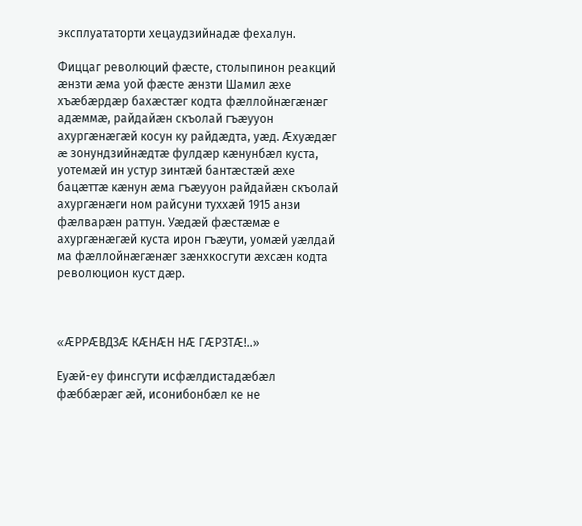эксплуататорти хецаудзийнадæ фехалун.

Фиццаг революций фæсте, столыпинон реакций æнзти æма уой фæсте æнзти Шамил æхе хъæбæрдæр бахæстæг кодта фæллойнæгæнæг адæммæ, райдайæн скъолай гъæууон ахургæнæгæй косун ку райдæдта, уæд. Æхуæдæг æ зонундзийнæдтæ фулдæр кæнунбæл куста, уотемæй ин устур зинтæй бантæстæй æхе бацæттæ кæнун æма гъæууон райдайæн скъолай ахургæнæги ном райсуни туххæй 1915 анзи фæлварæн раттун. Уæдæй фæстæмæ е ахургæнæгæй куста ирон гъæути, уомæй уæлдай ма фæллойнæгæнæг зæнхкосгути æхсæн кодта революцион куст дæр.



«ÆРРÆВДЗÆ КÆНÆН НÆ ГÆРЗТÆ!..»

Еуæй-еу финсгути исфæлдистадæбæл фæббæрæг æй, исонибонбæл ке не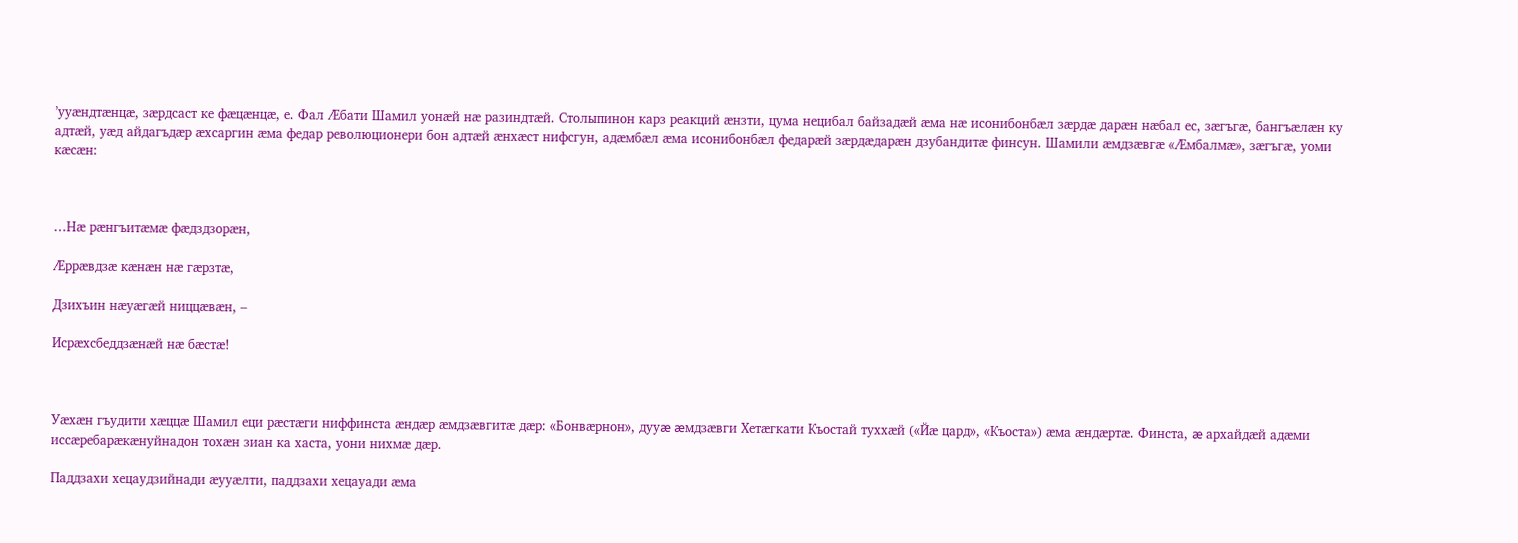’ууæндтæнцæ, зæрдсаст ке фæцæнцæ, е. Фал Æбати Шамил уонæй нæ разиндтæй. Столыпинон карз реакций æнзти, цума нецибал байзадæй æма нæ исонибонбæл зæрдæ дарæн нæбал ес, зæгъгæ, бангъæлæн ку адтæй, уæд айдагъдæр æхсаргин æма федар революционери бон адтæй æнхæст нифсгун, адæмбæл æма исонибонбæл федарæй зæрдæдарæн дзубандитæ финсун. Шамили æмдзæвгæ «Æмбалмæ», зæгъгæ, уоми кæсæн:



…Нæ рæнгъитæмæ фæдздзорæн,

Æррæвдзæ кæнæн нæ гæрзтæ,

Дзихъин нæуæгæй ниццæвæн, –

Исрæхсбеддзæнæй нæ бæстæ!



Уæхæн гъудити хæццæ Шамил еци рæстæги ниффинста æндæр æмдзæвгитæ дæр: «Бонвæрнон», дууæ æмдзæвги Хетæгкати Къостай туххæй («Йæ цард», «Къоста») æма æндæртæ. Финста, æ архайдæй адæми иссæребарæкæнуйнадон тохæн зиан ка хаста, уони нихмæ дæр.

Паддзахи хецаудзийнади æууæлти, паддзахи хецауади æма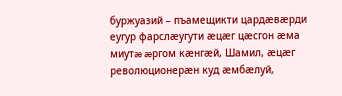буржуазий – пъамещикти цардæвæрди еугур фарслæугути æцæг цæсгон æма миутæ æргом кæнгæй, Шамил, æцæг революционерæн куд æмбæлуй,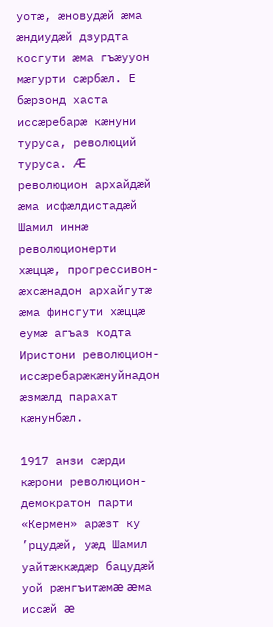уотæ, æновудæй æма æндиудæй дзурдта косгути æма гъæууон мæгурти сæрбæл. Е бæрзонд хаста иссæребарæ кæнуни туруса, революций туруса. Æ революцион архайдæй æма исфæлдистадæй Шамил иннæ революционерти хæццæ, прогрессивон-æхсæнадон архайгутæ æма финсгути хæццæ еумæ агъаз кодта Иристони революцион-иссæребарæкæнуйнадон æзмæлд парахат кæнунбæл.

1917 анзи сæрди кæрони революцион-демократон парти «Кермен» арæзт ку ’рцудæй, уæд Шамил уайтæккæдæр бацудæй уой рæнгъитæмæ æма иссæй æ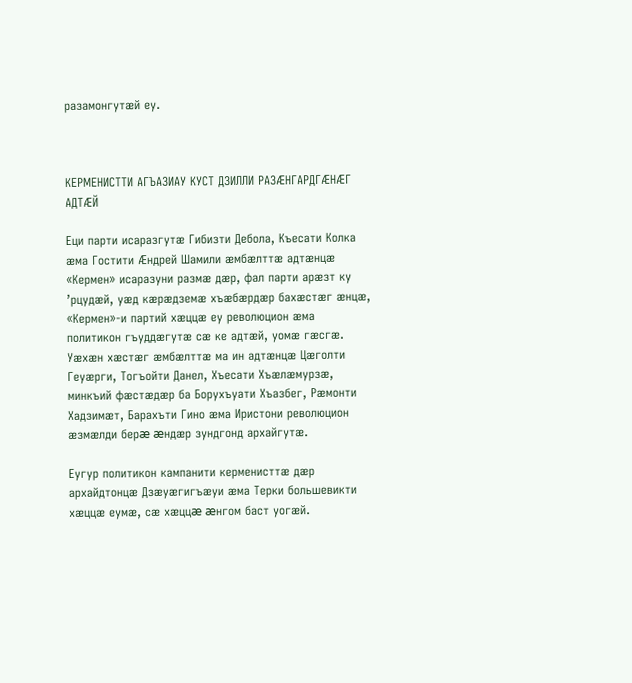разамонгутæй еу.



КЕРМЕНИСТТИ АГЪАЗИАУ КУСТ ДЗИЛЛИ РАЗÆНГАРДГÆНÆГ АДТÆЙ

Еци парти исаразгутæ Гибизти Дебола, Къесати Колка æма Гостити Æндрей Шамили æмбæлттæ адтæнцæ «Кермен» исаразуни размæ дæр, фал парти арæзт ку ’рцудæй, уæд кæрæдземæ хъæбæрдæр бахæстæг æнцæ, «Кермен»-и партий хæццæ еу революцион æма политикон гъуддæгутæ сæ ке адтæй, уомæ гæсгæ. Уæхæн хæстæг æмбæлттæ ма ин адтæнцæ Цæголти Геуæрги, Тогъойти Данел, Хъесати Хъæлæмурзæ, минкъий фæстæдæр ба Борухъуати Хъазбег, Рæмонти Хадзимæт, Барахъти Гино æма Иристони революцион æзмæлди берæ æндæр зундгонд архайгутæ.

Еугур политикон кампанити керменисттæ дæр архайдтонцæ Дзæуæгигъæуи æма Терки большевикти хæццæ еумæ, сæ хæццæ æнгом баст уогæй.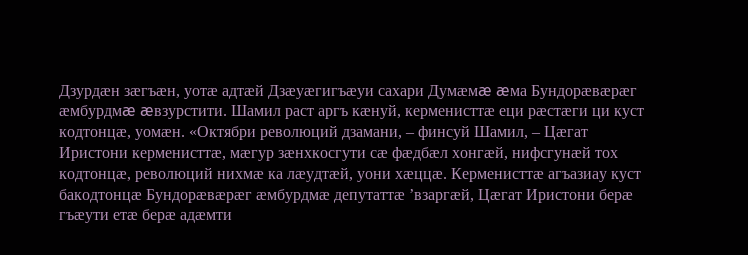Дзурдæн зæгъæн, уотæ адтæй Дзæуæгигъæуи сахари Думæмæ æма Бундорæвæрæг æмбурдмæ æвзурстити. Шамил раст аргъ кæнуй, керменисттæ еци рæстæги ци куст кодтонцæ, уомæн. «Октябри революций дзамани, – финсуй Шамил, – Цæгат Иристони керменисттæ, мæгур зæнхкосгути сæ фæдбæл хонгæй, нифсгунæй тох кодтонцæ, революций нихмæ ка лæудтæй, уони хæццæ. Керменисттæ агъазиау куст бакодтонцæ Бундорæвæрæг æмбурдмæ депутаттæ ’взаргæй, Цæгат Иристони берæ гъæути етæ берæ адæмти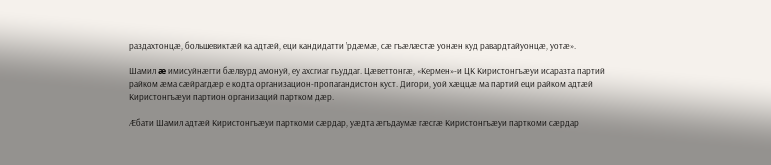раздахтонцæ, большевиктæй ка адтæй, еци кандидатти ’рдæмæ, сæ гъæлæстæ уонæн куд равардтайуонцæ, уотæ».

Шамил æ имисуйнæгти бæлвурд амонуй, еу ахсгиаг гъуддаг. Цæветтонгæ, «Кермен»-и ЦК Киристонгъæуи исаразта партий райком æма сæйрагдæр е кодта организацион-пропагандистон куст. Дигори, уой хæццæ ма партий еци райком адтæй Киристонгъæуи партион организаций партком дæр.

Æбати Шамил адтæй Киристонгъæуи парткоми сæрдар, уæдта æгъдаумæ гæсгæ Киристонгъæуи парткоми сæрдар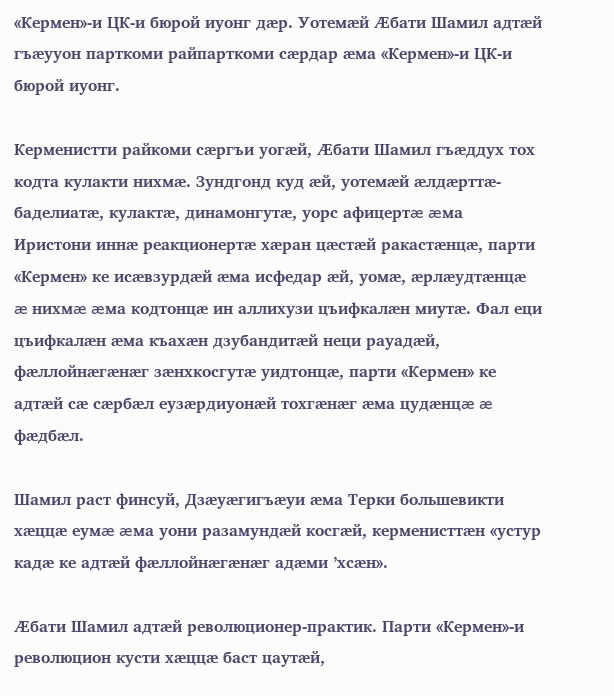«Кермен»-и ЦК-и бюрой иуонг дæр. Уотемæй Æбати Шамил адтæй гъæууон парткоми райпарткоми сæрдар æма «Кермен»-и ЦК-и бюрой иуонг.

Керменистти райкоми сæргъи уогæй, Æбати Шамил гъæддух тох кодта кулакти нихмæ. Зундгонд куд æй, уотемæй æлдæрттæ-баделиатæ, кулактæ, динамонгутæ, уорс афицертæ æма Иристони иннæ реакционертæ хæран цæстæй ракастæнцæ, парти «Кермен» ке исæвзурдæй æма исфедар æй, уомæ, æрлæудтæнцæ æ нихмæ æма кодтонцæ ин аллихузи цъифкалæн миутæ. Фал еци цъифкалæн æма къахæн дзубандитæй неци рауадæй, фæллойнæгæнæг зæнхкосгутæ уидтонцæ, парти «Кермен» ке адтæй сæ сæрбæл еузæрдиуонæй тохгæнæг æма цудæнцæ æ фæдбæл.

Шамил раст финсуй, Дзæуæгигъæуи æма Терки большевикти хæццæ еумæ æма уони разамундæй косгæй, керменисттæн «устур кадæ ке адтæй фæллойнæгæнæг адæми ’хсæн».

Æбати Шамил адтæй революционер-практик. Парти «Кермен»-и революцион кусти хæццæ баст цаутæй,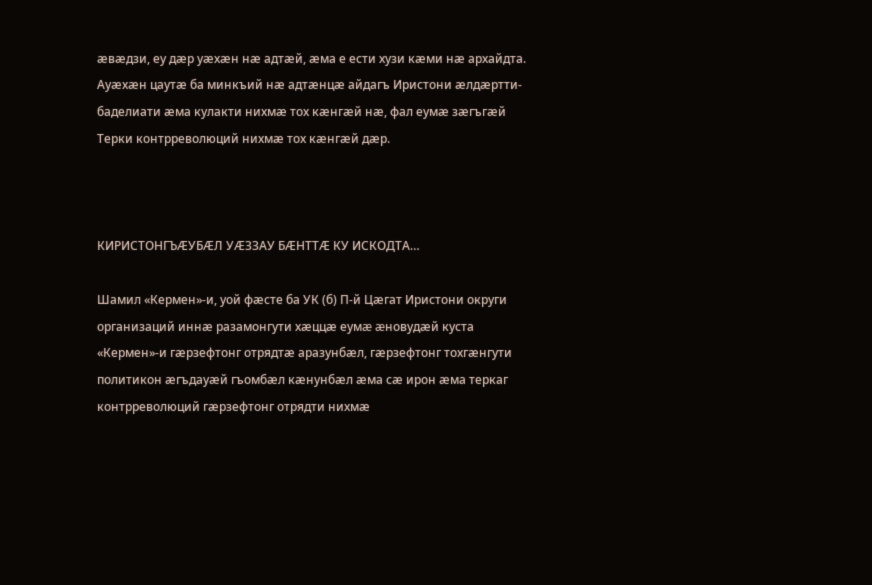æвæдзи, еу дæр уæхæн нæ адтæй, æма е ести хузи кæми нæ архайдта. Ауæхæн цаутæ ба минкъий нæ адтæнцæ айдагъ Иристони æлдæртти-баделиати æма кулакти нихмæ тох кæнгæй нæ, фал еумæ зæгъгæй Терки контрреволюций нихмæ тох кæнгæй дæр.



КИРИСТОНГЪÆУБÆЛ УÆЗЗАУ БÆНТТÆ КУ ИСКОДТА…

Шамил «Кермен»-и, уой фæсте ба УК (б) П-й Цæгат Иристони округи организаций иннæ разамонгути хæццæ еумæ æновудæй куста «Кермен»-и гæрзефтонг отрядтæ аразунбæл, гæрзефтонг тохгæнгути политикон æгъдауæй гъомбæл кæнунбæл æма сæ ирон æма теркаг контрреволюций гæрзефтонг отрядти нихмæ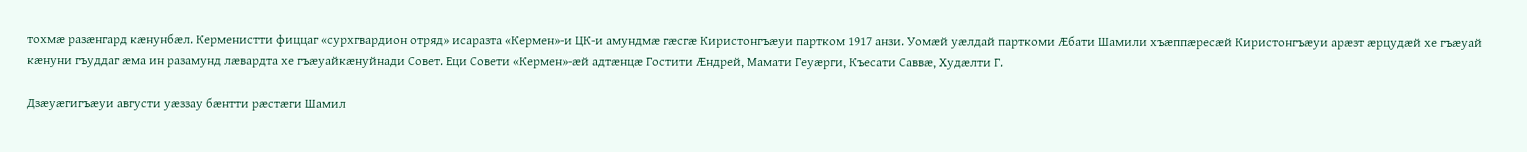тохмæ разæнгард кæнунбæл. Керменистти фиццаг «сурхгвардион отряд» исаразта «Кермен»-и ЦК-и амундмæ гæсгæ Киристонгъæуи партком 1917 анзи. Уомæй уæлдай парткоми Æбати Шамили хъæппæресæй Киристонгъæуи арæзт æрцудæй хе гъæуай кæнуни гъуддаг æма ин разамунд лæвардта хе гъæуайкæнуйнади Совет. Еци Совети «Кермен»-æй адтæнцæ Гостити Æндрей, Мамати Геуæрги, Къесати Саввæ, Худæлти Г.

Дзæуæгигъæуи августи уæззау бæнтти рæстæги Шамил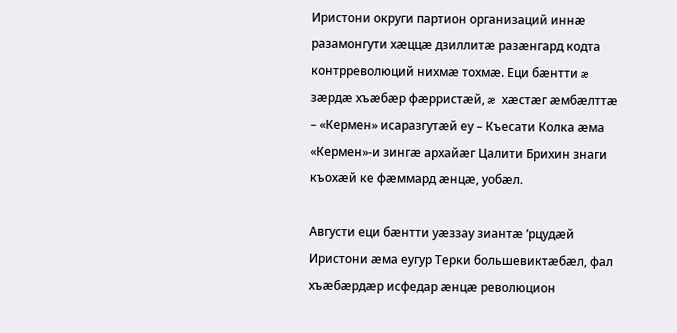Иристони округи партион организаций иннæ разамонгути хæццæ дзиллитæ разæнгард кодта контрреволюций нихмæ тохмæ. Еци бæнтти æ зæрдæ хъæбæр фæрристæй, æ хæстæг æмбæлттæ – «Кермен» исаразгутæй еу – Къесати Колка æма «Кермен»-и зингæ архайæг Цалити Брихин знаги къохæй ке фæммард æнцæ, уобæл.

Августи еци бæнтти уæззау зиантæ ’рцудæй Иристони æма еугур Терки большевиктæбæл, фал хъæбæрдæр исфедар æнцæ революцион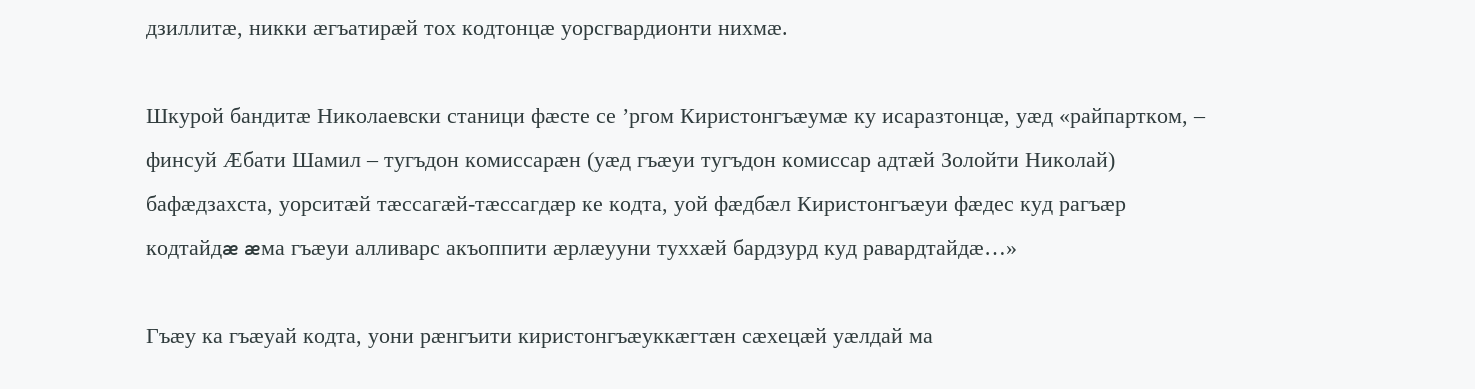дзиллитæ, никки æгъатирæй тох кодтонцæ уорсгвардионти нихмæ.

Шкурой бандитæ Николаевски станици фæсте се ’ргом Киристонгъæумæ ку исаразтонцæ, уæд «райпартком, – финсуй Æбати Шамил – тугъдон комиссарæн (уæд гъæуи тугъдон комиссар адтæй Золойти Николай) бафæдзахста, уорситæй тæссагæй-тæссагдæр ке кодта, уой фæдбæл Киристонгъæуи фæдес куд рагъæр кодтайдæ æма гъæуи алливарс акъоппити æрлæууни туххæй бардзурд куд равардтайдæ…»

Гъæу ка гъæуай кодта, уони рæнгъити киристонгъæуккæгтæн сæхецæй уæлдай ма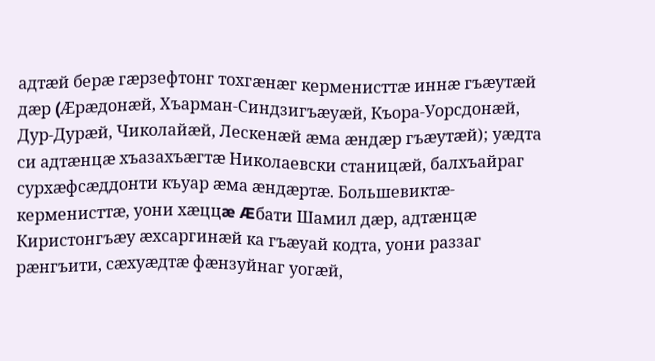адтæй берæ гæрзефтонг тохгæнæг керменисттæ иннæ гъæутæй дæр (Æрæдонæй, Хъарман-Синдзигъæуæй, Къора-Уорсдонæй, Дур-Дурæй, Чиколайæй, Лескенæй æма æндæр гъæутæй); уæдта си адтæнцæ хъазахъæгтæ Николаевски станицæй, балхъайраг сурхæфсæддонти къуар æма æндæртæ. Большевиктæ-керменисттæ, уони хæццæ Æбати Шамил дæр, адтæнцæ Киристонгъæу æхсаргинæй ка гъæуай кодта, уони раззаг рæнгъити, сæхуæдтæ фæнзуйнаг уогæй,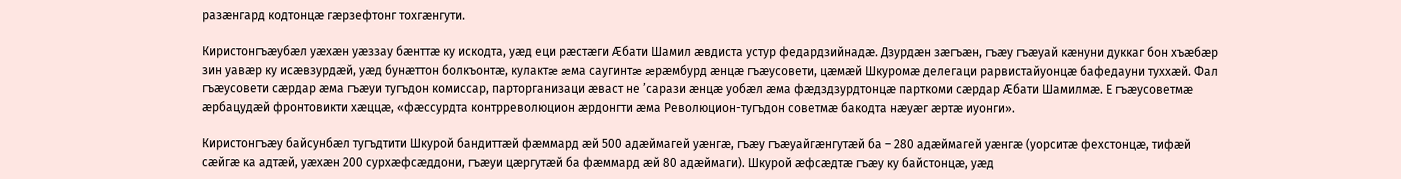разæнгард кодтонцæ гæрзефтонг тохгæнгути.

Киристонгъæубæл уæхæн уæззау бæнттæ ку искодта, уæд еци рæстæги Æбати Шамил æвдиста устур федардзийнадæ. Дзурдæн зæгъæн, гъæу гъæуай кæнуни дуккаг бон хъæбæр зин уавæр ку исæвзурдæй, уæд бунæттон болкъонтæ, кулактæ æма саугинтæ æрæмбурд æнцæ гъæусовети, цæмæй Шкуромæ делегаци рарвистайуонцæ бафедауни туххæй. Фал гъæусовети сæрдар æма гъæуи тугъдон комиссар, парторганизаци æваст не ’сарази æнцæ уобæл æма фæдздзурдтонцæ парткоми сæрдар Æбати Шамилмæ. Е гъæусоветмæ æрбацудæй фронтовикти хæццæ, «фæссурдта контрреволюцион æрдонгти æма Революцион-тугъдон советмæ бакодта нæуæг æртæ иуонги».

Киристонгъæу байсунбæл тугъдтити Шкурой бандиттæй фæммард æй 500 адæймагей уæнгæ, гъæу гъæуайгæнгутæй ба – 280 адæймагей уæнгæ (уорситæ фехстонцæ, тифæй сæйгæ ка адтæй, уæхæн 200 сурхæфсæддони, гъæуи цæргутæй ба фæммард æй 80 адæймаги). Шкурой æфсæдтæ гъæу ку байстонцæ, уæд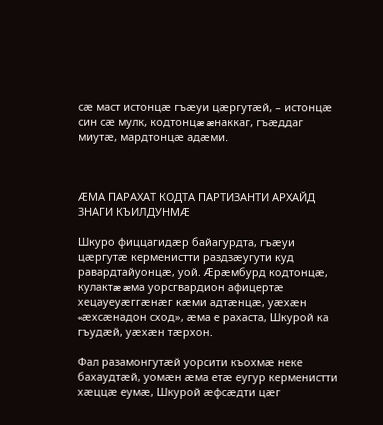сæ маст истонцæ гъæуи цæргутæй, – истонцæ син сæ мулк, кодтонцæ æнаккаг, гъæддаг миутæ, мардтонцæ адæми.



ÆМА ПАРАХАТ КОДТА ПАРТИЗАНТИ АРХАЙД ЗНАГИ КЪИЛДУНМÆ

Шкуро фиццагидæр байагурдта, гъæуи цæргутæ керменистти раздзæугути куд равардтайуонцæ, уой. Æрæмбурд кодтонцæ, кулактæ æма уорсгвардион афицертæ хецауеуæггæнæг кæми адтæнцæ, уæхæн «æхсæнадон сход», æма е рахаста, Шкурой ка гъудæй, уæхæн тæрхон.

Фал разамонгутæй уорсити къохмæ неке бахаудтæй, уомæн æма етæ еугур керменистти хæццæ еумæ, Шкурой æфсæдти цæг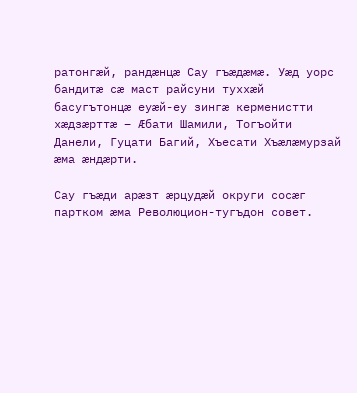ратонгæй, рандæнцæ Сау гъæдæмæ. Уæд уорс бандитæ сæ маст райсуни туххæй басугътонцæ еуæй-еу зингæ керменистти хæдзæрттæ – Æбати Шамили, Тогъойти Данели, Гуцати Багий, Хъесати Хъæлæмурзай æма æндæрти.

Сау гъæди арæзт æрцудæй округи сосæг партком æма Революцион-тугъдон совет.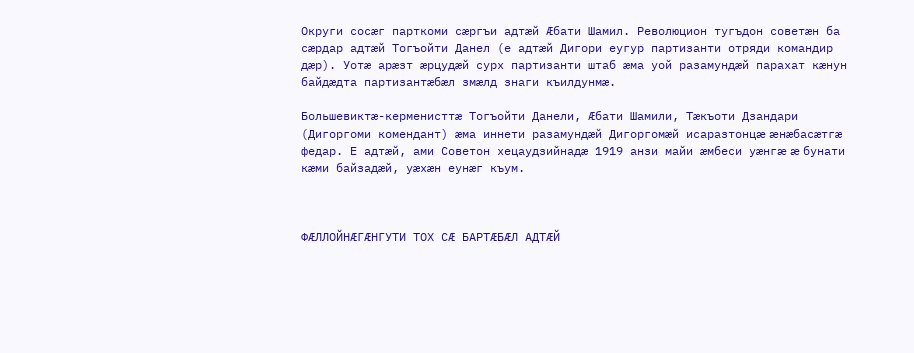Округи сосæг парткоми сæргъи адтæй Æбати Шамил. Революцион тугъдон советæн ба сæрдар адтæй Тогъойти Данел (е адтæй Дигори еугур партизанти отряди командир дæр). Уотæ арæзт æрцудæй сурх партизанти штаб æма уой разамундæй парахат кæнун байдæдта партизантæбæл змæлд знаги къилдунмæ.

Большевиктæ-керменисттæ Тогъойти Данели, Æбати Шамили, Тæкъоти Дзандари (Дигоргоми комендант) æма иннети разамундæй Дигоргомæй исаразтонцæ æнæбасæтгæ федар. Е адтæй, ами Советон хецаудзийнадæ 1919 анзи майи æмбеси уæнгæ æ бунати кæми байзадæй, уæхæн еунæг къум.



ФÆЛЛОЙНÆГÆНГУТИ ТОХ СÆ БАРТÆБÆЛ АДТÆЙ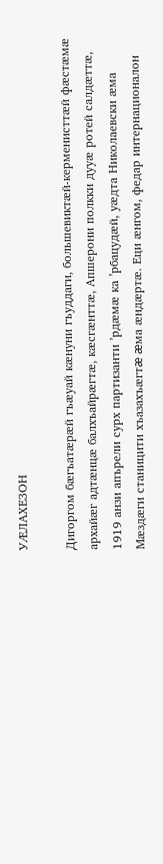УÆЛАХЕЗОН

Дигоргом бæгъатæрæй гъæуай кæнуни гъуддаги, большевиктæй-керменисттæй фæстæмæ архайæг адтæнцæ балхъайрæгтæ, кæсгæнттæ, Апшерони полкки дууæ ротей салдæттæ, 1919 анзи апърели сурх партизанти ’рдæмæ ка ’рбацудæй, уæдта Николаевски æма Мæздæги станицити хъазахъæгтæ æма æндæртæ. Еци æнгом, федар интернационалон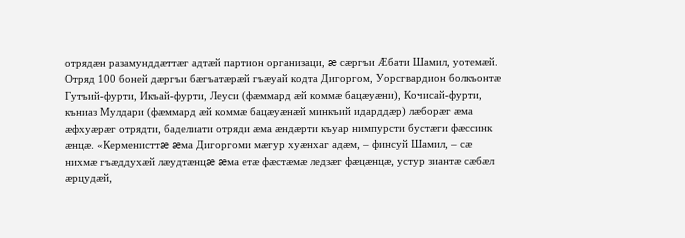отрядæн разамунддæттæг адтæй партион организаци, æ сæргъи Æбати Шамил, уотемæй. Отряд 100 боней дæргъи бæгъатæрæй гъæуай кодта Дигоргом, Уорсгвардион болкъонтæ Гутъий-фурти, Икъай-фурти, Леуси (фæммард æй коммæ бацæуæни), Кочисай-фурти, къниаз Мулдари (фæммард æй коммæ бацæуæнæй минкъий идарддæр) лæборæг æма æфхуæрæг отрядти, баделиати отряди æма æндæрти къуар нимпурсти бустæги фæссинк æнцæ. «Керменисттæ æма Дигоргоми мæгур хуæнхаг адæм, – финсуй Шамил, – сæ нихмæ гъæддухæй лæудтæнцæ æма етæ фæстæмæ ледзæг фæцæнцæ, устур зиантæ сæбæл æрцудæй,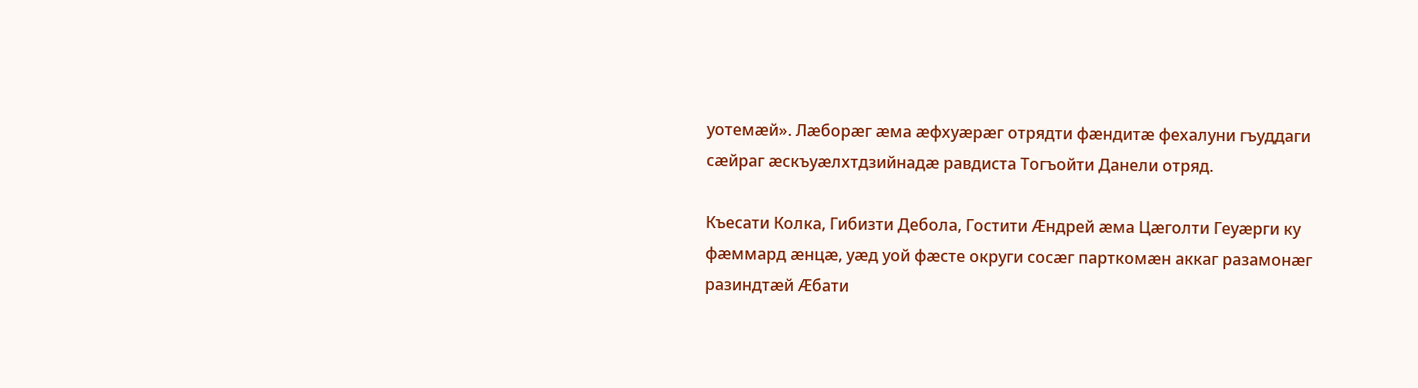уотемæй». Лæборæг æма æфхуæрæг отрядти фæндитæ фехалуни гъуддаги сæйраг æскъуæлхтдзийнадæ равдиста Тогъойти Данели отряд.

Къесати Колка, Гибизти Дебола, Гостити Æндрей æма Цæголти Геуæрги ку фæммард æнцæ, уæд уой фæсте округи сосæг парткомæн аккаг разамонæг разиндтæй Æбати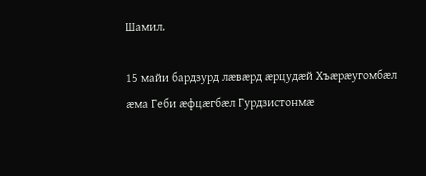Шамил.

15 майи бардзурд лæвæрд æрцудæй Хъæрæугомбæл æма Геби æфцæгбæл Гурдзистонмæ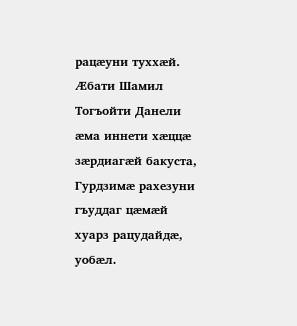рацæуни туххæй. Æбати Шамил Тогъойти Данели æма иннети хæццæ зæрдиагæй бакуста, Гурдзимæ рахезуни гъуддаг цæмæй хуарз рацудайдæ, уобæл.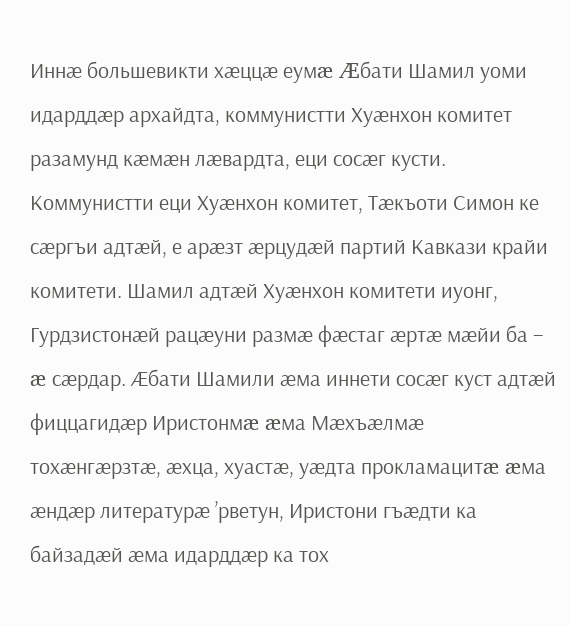Иннæ большевикти хæццæ еумæ Æбати Шамил уоми идарддæр архайдта, коммунистти Хуæнхон комитет разамунд кæмæн лæвардта, еци сосæг кусти. Коммунистти еци Хуæнхон комитет, Тæкъоти Симон ке сæргъи адтæй, е арæзт æрцудæй партий Кавкази крайи комитети. Шамил адтæй Хуæнхон комитети иуонг, Гурдзистонæй рацæуни размæ фæстаг æртæ мæйи ба – æ сæрдар. Æбати Шамили æма иннети сосæг куст адтæй фиццагидæр Иристонмæ æма Мæхъæлмæ тохæнгæрзтæ, æхца, хуастæ, уæдта прокламацитæ æма æндæр литературæ ’рветун, Иристони гъæдти ка байзадæй æма идарддæр ка тох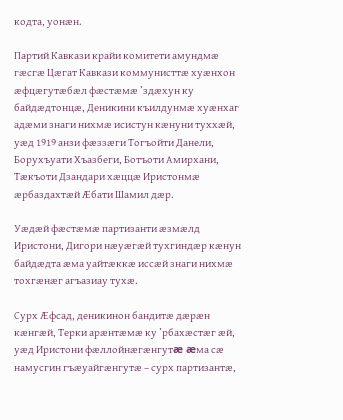кодта, уонæн.

Партий Кавкази крайи комитети амундмæ гæсгæ Цæгат Кавкази коммунисттæ хуæнхон æфцæгутæбæл фæстæмæ ’здæхун ку байдæдтонцæ, Деникини къилдунмæ хуæнхаг адæми знаги нихмæ исистун кæнуни туххæй, уæд 1919 анзи фæззæги Тогъойти Данели, Борухъуати Хъазбеги, Ботъоти Амирхани, Тæкъоти Дзандари хæццæ Иристонмæ æрбаздахтæй Æбати Шамил дæр.

Уæдæй фæстæмæ партизанти æзмæлд Иристони, Дигори нæуæгæй тухгиндæр кæнун байдæдта æма уайтæккæ иссæй знаги нихмæ тохгæнæг агъазиау тухæ.

Сурх Æфсад, деникинон бандитæ дæрæн кæнгæй, Терки арæнтæмæ ку ’рбахæстæг æй, уæд Иристони фæллойнæгæнгутæ æма сæ намусгин гъæуайгæнгутæ – сурх партизантæ,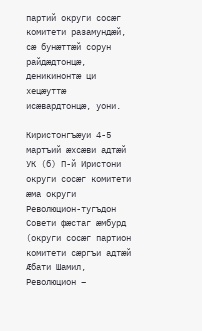партий округи сосæг комитети разамундæй, сæ бунæттæй сорун райдæдтонцæ, деникинонтæ ци хецæуттæ исæвардтонцæ, уони.

Киристонгъæуи 4-5 мартъий æхсæви адтæй УК (б) П-й Иристони округи сосæг комитети æма округи Революцион-тугъдон Совети фæстаг æмбурд (округи сосæг партион комитети сæргъи адтæй Æбати Шамил, Революцион –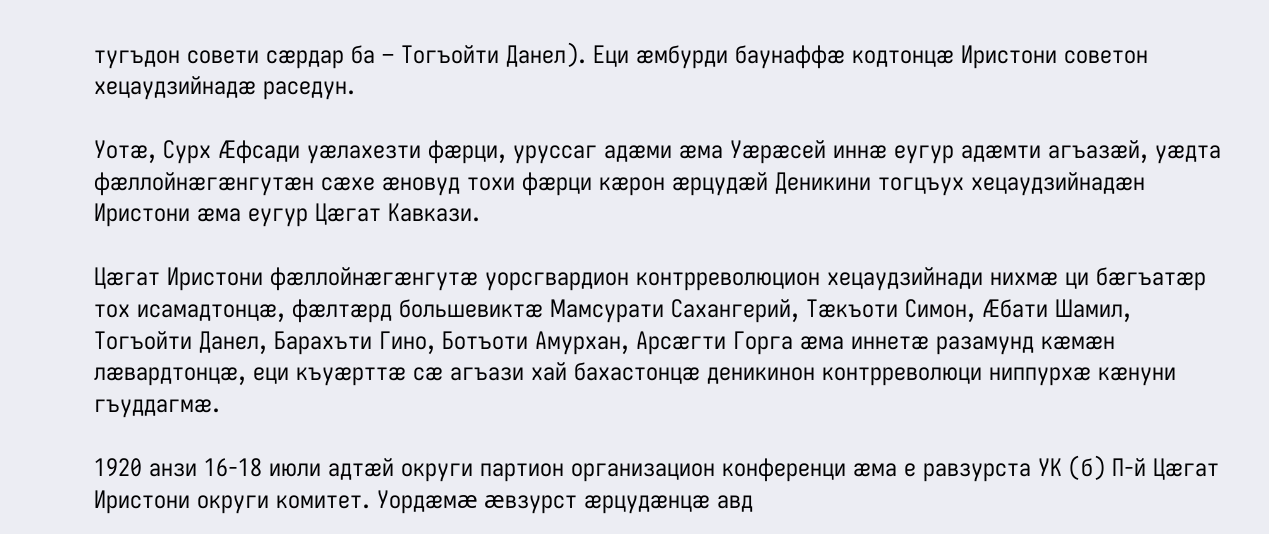тугъдон совети сæрдар ба – Тогъойти Данел). Еци æмбурди баунаффæ кодтонцæ Иристони советон хецаудзийнадæ раседун.

Уотæ, Сурх Æфсади уæлахезти фæрци, уруссаг адæми æма Уæрæсей иннæ еугур адæмти агъазæй, уæдта фæллойнæгæнгутæн сæхе æновуд тохи фæрци кæрон æрцудæй Деникини тогцъух хецаудзийнадæн Иристони æма еугур Цæгат Кавкази.

Цæгат Иристони фæллойнæгæнгутæ уорсгвардион контрреволюцион хецаудзийнади нихмæ ци бæгъатæр тох исамадтонцæ, фæлтæрд большевиктæ Мамсурати Сахангерий, Тæкъоти Симон, Æбати Шамил, Тогъойти Данел, Барахъти Гино, Ботъоти Амурхан, Арсæгти Горга æма иннетæ разамунд кæмæн лæвардтонцæ, еци къуæрттæ сæ агъази хай бахастонцæ деникинон контрреволюци ниппурхæ кæнуни гъуддагмæ.

1920 анзи 16-18 июли адтæй округи партион организацион конференци æма е равзурста УК (б) П-й Цæгат Иристони округи комитет. Уордæмæ æвзурст æрцудæнцæ авд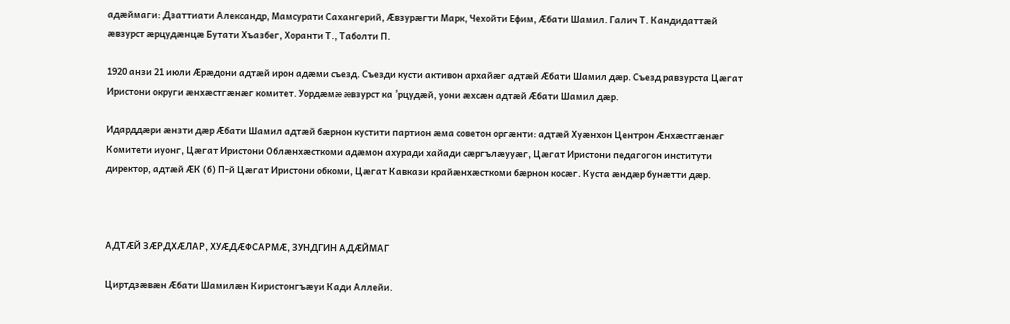адæймаги: Дзаттиати Александр, Мамсурати Сахангерий, Æвзурæгти Марк, Чехойти Ефим, Æбати Шамил. Галич Т. Кандидаттæй æвзурст æрцудæнцæ Бутати Хъазбег, Хоранти Т., Таболти П.

1920 анзи 21 июли Æрæдони адтæй ирон адæми съезд. Съезди кусти активон архайæг адтæй Æбати Шамил дæр. Съезд равзурста Цæгат Иристони округи æнхæстгæнæг комитет. Уордæмæ æвзурст ка ’рцудæй, уони æхсæн адтæй Æбати Шамил дæр.

Идарддæри æнзти дæр Æбати Шамил адтæй бæрнон кустити партион æма советон оргæнти: адтæй Хуæнхон Центрон Æнхæстгæнæг Комитети иуонг, Цæгат Иристони Облæнхæсткоми адæмон ахуради хайади сæргълæууæг, Цæгат Иристони педагогон институти директор, адтæй ÆК (б) П-й Цæгат Иристони обкоми, Цæгат Кавкази крайæнхæсткоми бæрнон косæг. Куста æндæр бунæтти дæр.



АДТÆЙ ЗÆРДХÆЛАР, ХУÆДÆФСАРМÆ, ЗУНДГИН АДÆЙМАГ

Циртдзæвæн Æбати Шамилæн Киристонгъæуи Кади Аллейи.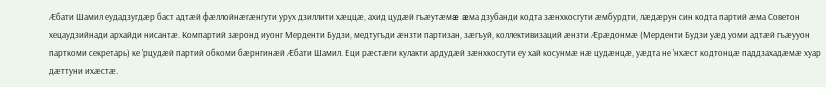Æбати Шамил еудадзугдæр баст адтæй фæллойнæгæнгути урух дзиллити хæццæ, ахид цудæй гъæутæмæ æма дзубанди кодта зæнхкосгути æмбурдти, лæдæрун син кодта партий æма Советон хецаудзийнади архайди нисантæ. Компартий зæронд иуонг Мерденти Будзи, медтугъди æнзти партизан, зæгъуй, коллективизаций æнзти Æрæдонмæ (Мерденти Будзи уæд уоми адтæй гъæууон парткоми секретарь) ке ’рцудæй партий обкоми бæрнгинæй Æбати Шамил. Еци рæстæги кулакти ардудæй зæнхкосгути еу хай косунмæ нæ цудæнцæ, уæдта не ’нхæст кодтонцæ паддзахадæмæ хуар дæттуни ихæстæ.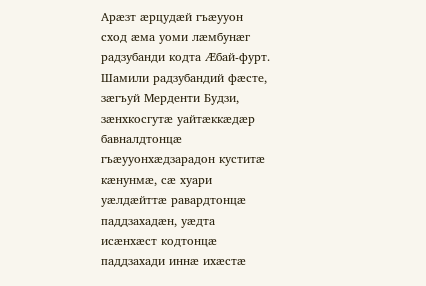Арæзт æрцудæй гъæууон сход æма уоми лæмбунæг радзубанди кодта Æбай-фурт. Шамили радзубандий фæсте, зæгъуй Мерденти Будзи, зæнхкосгутæ уайтæккæдæр бавналдтонцæ гъæууонхæдзарадон куститæ кæнунмæ, сæ хуари уæлдæйттæ равардтонцæ паддзахадæн, уæдта исæнхæст кодтонцæ паддзахади иннæ ихæстæ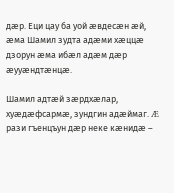дæр. Еци цау ба уой æвдесæн æй, æма Шамил зудта адæми хæццæ дзорун æма ибæл адæм дæр æууæндтæнцæ.

Шамил адтæй зæрдхæлар, хуæдæфсармæ, зундгин адæймаг. Æ рази гъенцъун дæр неке кæнидæ –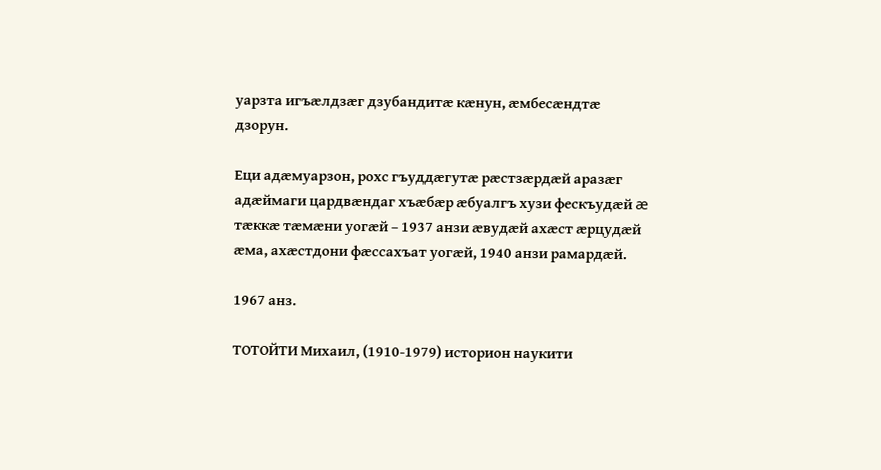уарзта игъæлдзæг дзубандитæ кæнун, æмбесæндтæ дзорун.

Еци адæмуарзон, рохс гъуддæгутæ рæстзæрдæй аразæг адæймаги цардвæндаг хъæбæр æбуалгъ хузи фескъудæй æ тæккæ тæмæни уогæй – 1937 анзи æвудæй ахæст æрцудæй æма, ахæстдони фæссахъат уогæй, 1940 анзи рамардæй.

1967 анз.

ТОТОЙТИ Михаил, (1910-1979) историон наукити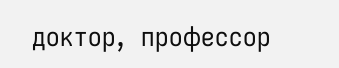доктор,  профессор